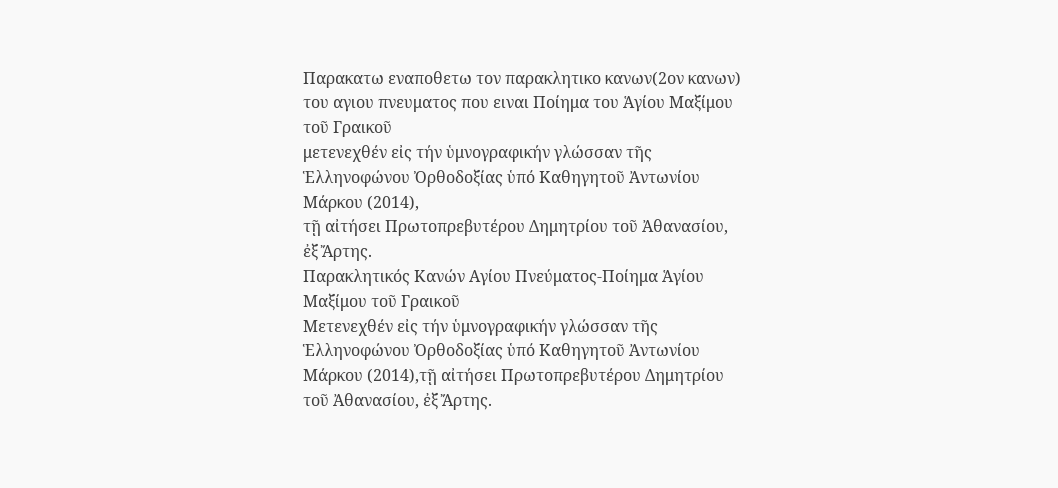Παρακατω εναποθετω τον παρακλητικο κανων(2ον κανων) του αγιου πνευματος που ειναι Ποίημα του Ἁγίου Μαξίμου τοῦ Γραικοῦ
μετενεχθέν εἰς τήν ὑμνογραφικήν γλώσσαν τῆς Ἑλληνοφώνου Ὀρθοδοξίας ὑπό Καθηγητοῦ Ἀντωνίου Μάρκου (2014),
τῇ αἰτήσει Πρωτοπρεβυτέρου Δημητρίου τοῦ Ἀθανασίου, ἐξ Ἄρτης.
Παρακλητικός Κανών Αγίου Πνεύματος-Ποίημα Ἁγίου Μαξίμου τοῦ Γραικοῦ
Mετενεχθέν εἰς τήν ὑμνογραφικήν γλώσσαν τῆς Ἑλληνοφώνου Ὀρθοδοξίας ὑπό Καθηγητοῦ Ἀντωνίου Μάρκου (2014),τῇ αἰτήσει Πρωτοπρεβυτέρου Δημητρίου τοῦ Ἀθανασίου, ἐξ Ἄρτης.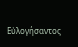Εὐλογήσαντος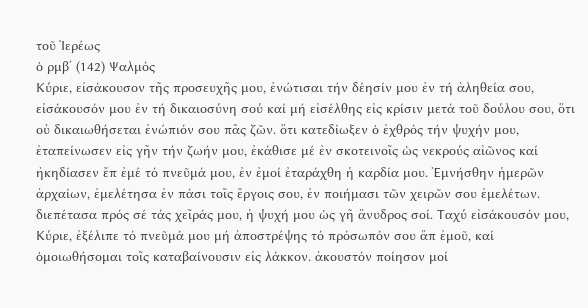τοῦ Ἱερέως
ὁ ρμβ΄ (142) Ψαλμός
Κύριε, εἰσάκουσον τῆς προσευχῆς μου, ἐνώτισαι τήν δέησίν μου ἐν τή ἀληθεία σου, εἰσάκουσόν μου ἐν τή δικαιοσύνη σού καί μή εἰσέλθης εἰς κρίσιν μετά τοῦ δούλου σου, ὅτι οὐ δικαιωθήσεται ἐνώπιόν σου πᾶς ζῶν. ὅτι κατεδίωξεν ὁ ἐχθρός τήν ψυχήν μου, ἐταπείνωσεν εἰς γῆν τήν ζωήν μου, ἐκάθισε μέ ἐν σκοτεινοῖς ὡς νεκρούς αἰῶνος καί ἠκηδίασεν ἔπ ἐμέ τό πνεῦμά μου, ἐν ἐμοί ἐταράχθη ἡ καρδία μου. Ἐμνήσθην ἡμερῶν ἀρχαίων, ἐμελέτησα ἐν πάσι τοῖς ἔργοις σου, ἐν ποιήμασι τῶν χειρῶν σου ἐμελέτων. διεπέτασα πρός σέ τάς χεῖράς μου, ἡ ψυχή μου ὡς γῆ ἄνυδρος σοί. Ταχύ εἰσάκουσόν μου, Κύριε, ἐξέλιπε τό πνεῦμά μου μή ἀποστρέψης τό πρόσωπόν σου ἄπ ἐμοῦ, καί ὁμοιωθήσομαι τοῖς καταβαίνουσιν εἰς λάκκον. ἀκουστόν ποίησον μοί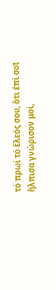τό πρωί τό ἔλεός σου, ὅτι ἐπί σοῖ ἤλπισα γνώρισον μοί,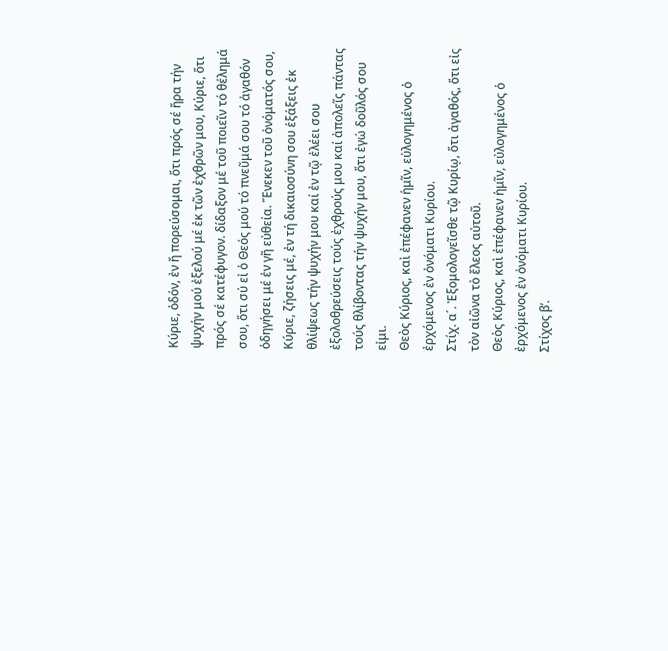Κύριε, ὁδόν, ἐν ἤ πορεύσομαι, ὅτι πρός σέ ἤρα τήν ψυχήν μού ἐξελού μέ ἐκ τῶν ἐχθρῶν μου, Κύριε, ὅτι πρός σέ κατέφυγον. δίδαξον μέ τοῦ ποιεῖν τό θέλημά σου, ὅτι σύ εἰ ὁ Θεός μού τό πνεῦμά σου τό ἀγαθόν ὁδηγήσει μέ ἐν γῆ εὐθεία. Ἕνεκεν τοῦ ὀνόματός σου, Κύριε, ζήσεις μέ, ἐν τή δικαιοσύνη σου ἑξάξεις ἐκ θλίψεως τήν ψυχήν μου καί ἐν τῷ ἐλέει σου ἐξολοθρεύσεις τούς ἐχθρούς μου καί ἀπολεῖς πάντας τούς θλίβοντας τήν ψυχήν μου, ὅτι ἐγώ δοῦλός σου εἰμι.
Θεὸς Κύριος, καὶ ἐπέφανεν ἡμῖν, εὐλογημένος ὁ ἐρχόμενος ἐν ὀνόματι Κυρίου.
Στίχ. α´. Ἐξομολογεῖσθε τῷ Κυρίῳ, ὅτι ἀγαθός, ὅτι εἰς τὸν αἰῶνα τὸ ἔλεος αὐτοῦ.
Θεὸς Κύριος, καὶ ἐπέφανεν ἡμῖν, εὐλογημένος ὁ ἐρχόμενος ἐν ὀνόματι Κυρίου.
Στίχος β’.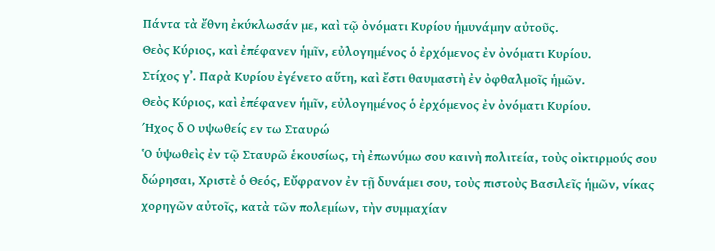Πάντα τὰ ἔθνη ἐκύκλωσάν με, καὶ τῷ ὀνόματι Κυρίου ἡμυνάμην αὐτοῦς.
Θεὸς Κύριος, καὶ ἐπέφανεν ἡμῖν, εὐλογημένος ὁ ἐρχόμενος ἐν ὀνόματι Κυρίου.
Στίχος γ’. Παρὰ Κυρίου ἐγένετο αὕτη, καὶ ἔστι θαυμαστὴ ἐν ὀφθαλμοῖς ἡμῶν.
Θεὸς Κύριος, καὶ ἐπέφανεν ἡμῖν, εὐλογημένος ὁ ἐρχόμενος ἐν ὀνόματι Κυρίου.
Ήχος δ Ο υψωθείς εν τω Σταυρώ
Ὁ ὑψωθεὶς ἐν τῷ Σταυρῶ ἑκουσίως, τὴ ἐπωνύμω σου καινὴ πολιτεία, τοὺς οἰκτιρμούς σου δώρησαι, Χριστὲ ὁ Θεός, Εὔφρανον ἐν τῇ δυνάμει σου, τοὺς πιστοὺς Βασιλεῖς ἡμῶν, νίκας χορηγῶν αὐτοῖς, κατὰ τῶν πολεμίων, τὴν συμμαχίαν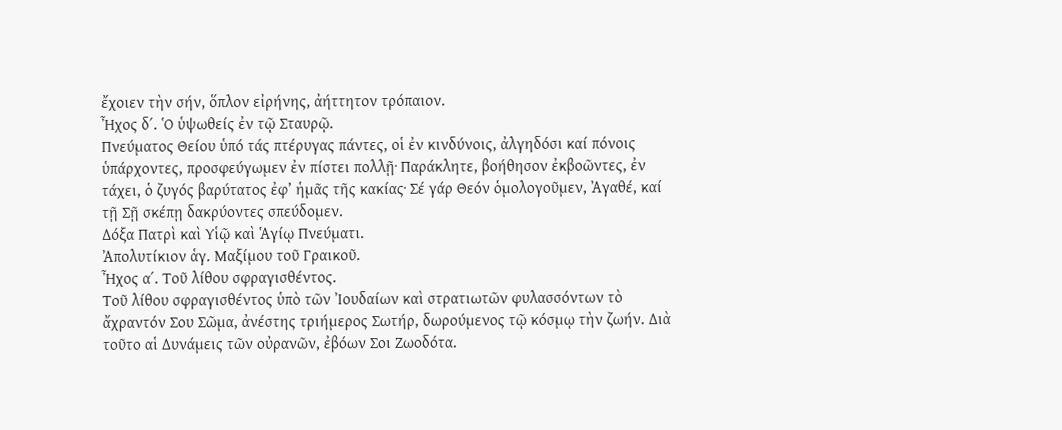ἔχοιεν τὴν σήν, ὅπλον εἰρήνης, ἀήττητον τρόπαιον.
Ἦχος δ΄. Ὁ ὑψωθείς ἐν τῷ Σταυρῷ.
Πνεύματος Θείου ὑπό τάς πτέρυγας πάντες, οἱ ἐν κινδύνοις, ἀλγηδόσι καί πόνοις ὑπάρχοντες, προσφεύγωμεν ἐν πίστει πολλῇ· Παράκλητε, βοήθησον ἐκβοῶντες, ἐν τάχει, ὁ ζυγός βαρύτατος ἐφ’ ἡμᾶς τῆς κακίας· Σέ γάρ Θεόν ὁμολογοῦμεν, Ἀγαθέ, καί τῇ Σῇ σκέπῃ δακρύοντες σπεύδομεν.
Δόξα Πατρὶ καὶ Υἱῷ καὶ Ἁγίῳ Πνεύματι.
Ἀπολυτίκιον ἁγ. Μαξίμου τοῦ Γραικοῦ.
Ἦχος α΄. Τοῦ λίθου σφραγισθέντος.
Τοῦ λίθου σφραγισθέντος ὑπὸ τῶν Ἰουδαίων καὶ στρατιωτῶν φυλασσόντων τὸ ἄχραντόν Σου Σῶμα, ἀνέστης τριήμερος Σωτήρ, δωρούμενος τῷ κόσμῳ τὴν ζωήν. Διὰ τοῦτο αἱ Δυνάμεις τῶν οὐρανῶν, ἐβόων Σοι Ζωοδότα.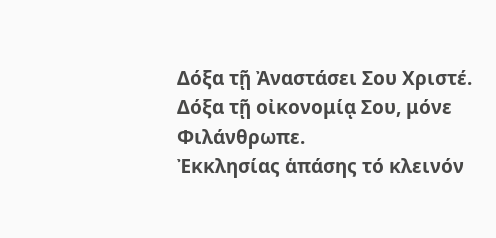Δόξα τῇ Ἀναστάσει Σου Χριστέ. Δόξα τῇ οἰκονομίᾳ Σου, μόνε Φιλάνθρωπε.
Ἐκκλησίας ἁπάσης τό κλεινόν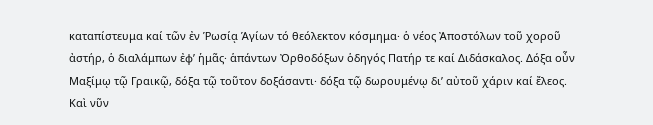καταπίστευμα καί τῶν ἐν Ῥωσίᾳ Ἁγίων τό θεόλεκτον κόσμημα· ὁ νέος Ἀποστόλων τοῦ χοροῦ ἀστήρ, ὁ διαλάμπων ἐφ’ ἡμᾶς· ἁπάντων Ὀρθοδόξων ὁδηγός Πατήρ τε καί Διδάσκαλος. Δόξα οὖν Μαξίμῳ τῷ Γραικῷ, δόξα τῷ τοῦτον δοξάσαντι· δόξα τῷ δωρουμένῳ δι’ αὐτοῦ χάριν καί ἔλεος.
Καὶ νῦν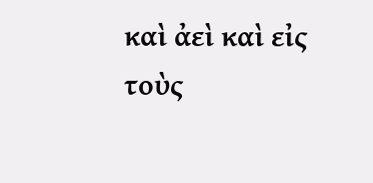καὶ ἀεὶ καὶ εἰς τοὺς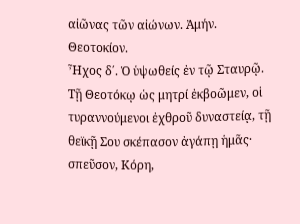αἰῶνας τῶν αἰώνων. Ἀμήν.
Θεοτοκίον.
Ἦχος δ΄. Ὁ ὑψωθείς ἐν τῷ Σταυρῷ.
Τῇ Θεοτόκῳ ὡς μητρί ἐκβοῶμεν, οἱ τυραννούμενοι ἐχθροῦ δυναστείᾳ, τῇ θεϊκῇ Σου σκέπασον ἀγάπῃ ἡμᾶς· σπεῦσον, Κόρη,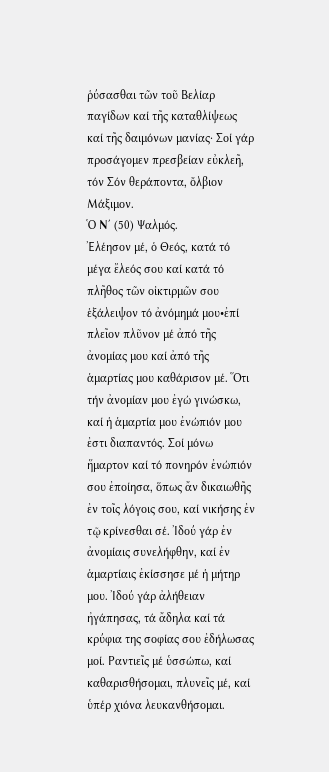ῥύσασθαι τῶν τοῦ Βελίαρ παγίδων καί τῆς καταθλίψεως καί τῆς δαιμόνων μανίας· Σοί γάρ προσάγομεν πρεσβείαν εὐκλεῆ, τόν Σόν θεράποντα, ὄλβιον Μάξιμον.
Ὁ Ν΄ (50) Ψαλμός.
Ἐλέησον μέ, ὁ Θεός, κατά τό μέγα ἔλεός σου καί κατά τό πλῆθος τῶν οἰκτιρμῶν σου ἑξάλειψον τό ἀνόμημά μου•ἐπί πλεῖον πλῦνον μέ ἀπό τῆς ἀνομίας μου καί ἀπό τῆς ἁμαρτίας μου καθάρισον μέ. Ὅτι τήν ἀνομίαν μου ἐγώ γινώσκω, καί ἡ ἁμαρτία μου ἐνώπιόν μου ἐστι διαπαντός. Σοί μόνω ἥμαρτον καί τό πονηρόν ἐνώπιόν σου ἐποίησα, ὅπως ἄν δικαιωθῆς ἐν τοῖς λόγοις σου, καί νικήσης ἐν τῷ κρίνεσθαι σέ. Ἰδού γάρ ἐν ἀνομίαις συνελήφθην, καί ἐν ἁμαρτίαις ἐκίσσησε μέ ἡ μήτηρ μου. Ἰδού γάρ ἀλήθειαν ἠγάπησας, τά ἄδηλα καί τά κρύφια της σοφίας σου ἐδήλωσας μοί. Ραντιεῖς μέ ὑσσώπω, καί καθαρισθήσομαι, πλυνεῖς μέ, καί ὑπέρ χιόνα λευκανθήσομαι.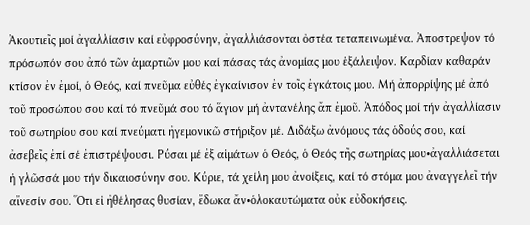Ἀκουτιεῖς μοί ἀγαλλίασιν καί εὐφροσύνην, ἀγαλλιάσονται ὀστέα τεταπεινωμένα. Ἀποστρεψον τό πρόσωπόν σου ἀπό τῶν ἁμαρτιῶν μου καί πάσας τάς ἀνομίας μου ἑξάλειψον. Καρδίαν καθαράν κτίσον ἐν ἐμοί, ὁ Θεός, καί πνεῦμα εὐθές ἐγκαίνισον ἐν τοῖς ἐγκάτοις μου. Μή ἀπορρίψης μέ ἀπό τοῦ προσώπου σου καί τό πνεῦμά σου τό ἅγιον μή ἀντανέλης ἄπ ἐμοῦ. Ἀπόδος μοί τήν ἀγαλλίασιν τοῦ σωτηρίου σου καί πνεύματι ἠγεμονικῶ στήριξον μέ. Διδάξω ἀνόμους τάς ὁδούς σου, καί ἀσεβεῖς ἐπί σέ ἐπιστρέψουσι. Ρύσαι μέ ἐξ αἱμάτων ὁ Θεός, ὁ Θεός τῆς σωτηρίας μου•ἀγαλλιάσεται ἡ γλῶσσά μου τήν δικαιοσύνην σου. Κύριε, τά χείλη μου ἀνοίξεις, καί τό στόμα μου ἀναγγελεῖ τήν αἴνεσίν σου. Ὅτι εἰ ἠθέλησας θυσίαν, ἔδωκα ἄν•ὁλοκαυτώματα οὐκ εὐδοκήσεις.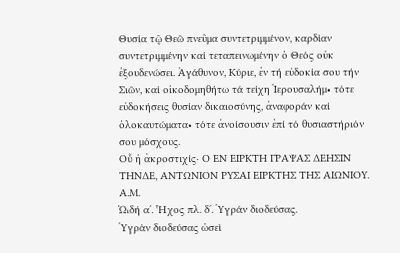Θυσία τῷ Θεῶ πνεῦμα συντετριμμένον, καρδίαν συντετριμμένην καί τεταπεινωμένην ὁ Θεός οὐκ ἐξουδενώσει. Ἀγάθυνον, Κύριε, ἐν τή εὐδοκία σου τήν Σιῶν, καί οἰκοδομηθήτω τά τείχη Ἱερουσαλήμ• τότε εὐδοκήσεις θυσίαν δικαιοσύνης, ἀναφοράν καί ὁλοκαυτώματα• τότε ἀνοίσουσιν ἐπί τό θυσιαστήριόν σου μόσχους.
Οὗ ἡ ἀκροστιχίς· Ο ΕΝ ΕΙΡΚΤΗ ΓΡΑΨΑΣ ΔΕΗΣΙΝ ΤΗΝΔΕ, ΑΝΤΩΝΙΟΝ ΡΥΣΑΙ ΕΙΡΚΤΗΣ ΤΗΣ ΑΙΩΝΙΟΥ. Α.Μ.
ᾨδή α΄. Ἦχος πλ. δ΄. Ὑγράν διοδεύσας.
Ὑγρὰν διοδεύσας ὡσεὶ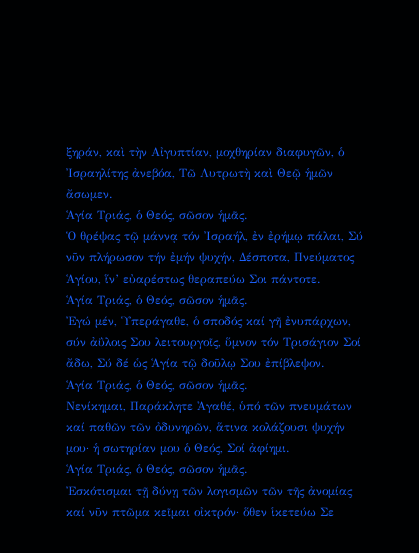ξηράν, καὶ τὴν Αἰγυπτίαν, μοχθηρίαν διαφυγῶν, ὁ Ἰσραηλίτης ἀνεβόα, Τῶ Λυτρωτὴ καὶ Θεῷ ἡμῶν ἄσωμεν.
Ἁγία Τριάς, ὁ Θεός, σῶσον ἡμᾶς.
Ὁ θρέψας τῷ μάννᾳ τόν Ἰσραήλ, ἐν ἐρήμῳ πάλαι, Σύ νῦν πλήρωσον τήν ἐμήν ψυχήν, Δέσποτα, Πνεύματος Ἁγίου, ἵν’ εὐαρέστως θεραπεύω Σοι πάντοτε.
Ἁγία Τριάς, ὁ Θεός, σῶσον ἡμᾶς.
Ἐγώ μέν, Ὑπεράγαθε, ὁ σποδός καί γῆ ἐνυπάρχων, σύν ἀΰλοις Σου λειτουργοῖς, ὕμνον τόν Τρισάγιον Σοί ἄδω, Σύ δέ ὡς Ἁγία τῷ δοῦλῳ Σου ἐπίβλεψον.
Ἁγία Τριάς, ὁ Θεός, σῶσον ἡμᾶς.
Νενίκημαι, Παράκλητε Ἀγαθέ, ὑπό τῶν πνευμάτων καί παθῶν τῶν ὀδυνηρῶν, ἅτινα κολάζουσι ψυχήν μου· ἡ σωτηρίαν μου ὁ Θεός, Σοί ἀφίημι.
Ἁγία Τριάς, ὁ Θεός, σῶσον ἡμᾶς.
Ἐσκότισμαι τῇ δύνῃ τῶν λογισμῶν τῶν τῆς ἀνομίας καί νῦν πτῶμα κεῖμαι οἰκτρόν· ὅθεν ἱκετεύω Σε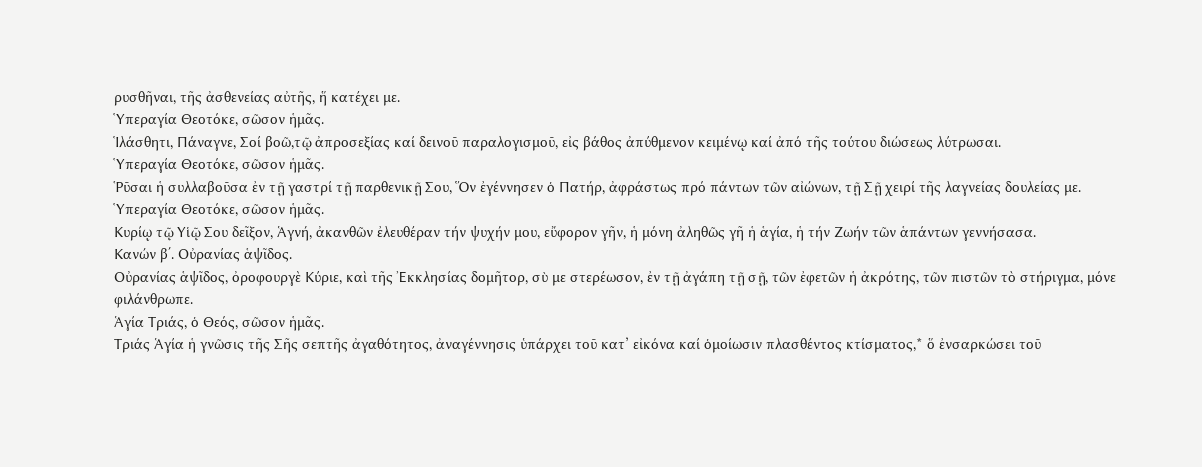ρυσθῆναι, τῆς ἀσθενείας αὐτῆς, ἥ κατέχει με.
Ὑπεραγία Θεοτόκε, σῶσον ἡμᾶς.
Ἱλάσθητι, Πάναγνε, Σοί βοῶ,τῷ ἀπροσεξίας καί δεινοῦ παραλογισμοῦ, εἰς βάθος ἀπύθμενον κειμένῳ καί ἀπό τῆς τούτου διώσεως λύτρωσαι.
Ὑπεραγία Θεοτόκε, σῶσον ἡμᾶς.
Ῥῦσαι ἡ συλλαβοῦσα ἐν τῇ γαστρί τῇ παρθενικῇ Σου, Ὅν ἐγέννησεν ὁ Πατήρ, ἀφράστως πρό πάντων τῶν αἰώνων, τῇ Σῇ χειρί τῆς λαγνείας δουλείας με.
Ὑπεραγία Θεοτόκε, σῶσον ἡμᾶς.
Κυρίῳ τῷ Υἱῷ Σου δεῖξον, Ἁγνή, ἀκανθῶν ἐλευθέραν τήν ψυχήν μου, εὔφορον γῆν, ἡ μόνη ἀληθῶς γῆ ἡ ἁγία, ἡ τήν Ζωήν τῶν ἁπάντων γεννήσασα.
Κανών β΄. Οὐρανίας ἁψῖδος.
Οὐρανίας ἁψῖδος, ὀροφουργὲ Κύριε, καὶ τῆς Ἐκκλησίας δομῆτορ, σὺ με στερέωσον, ἐν τῇ ἀγάπη τῇ σῇ, τῶν ἐφετῶν ἡ ἀκρότης, τῶν πιστῶν τὸ στήριγμα, μόνε φιλάνθρωπε.
Ἁγία Τριάς, ὁ Θεός, σῶσον ἡμᾶς.
Τριάς Ἁγία ἡ γνῶσις τῆς Σῆς σεπτῆς ἀγαθότητος, ἀναγέννησις ὑπάρχει τοῦ κατ’ εἰκόνα καί ὁμοίωσιν πλασθέντος κτίσματος,* ὅ ἐνσαρκώσει τοῦ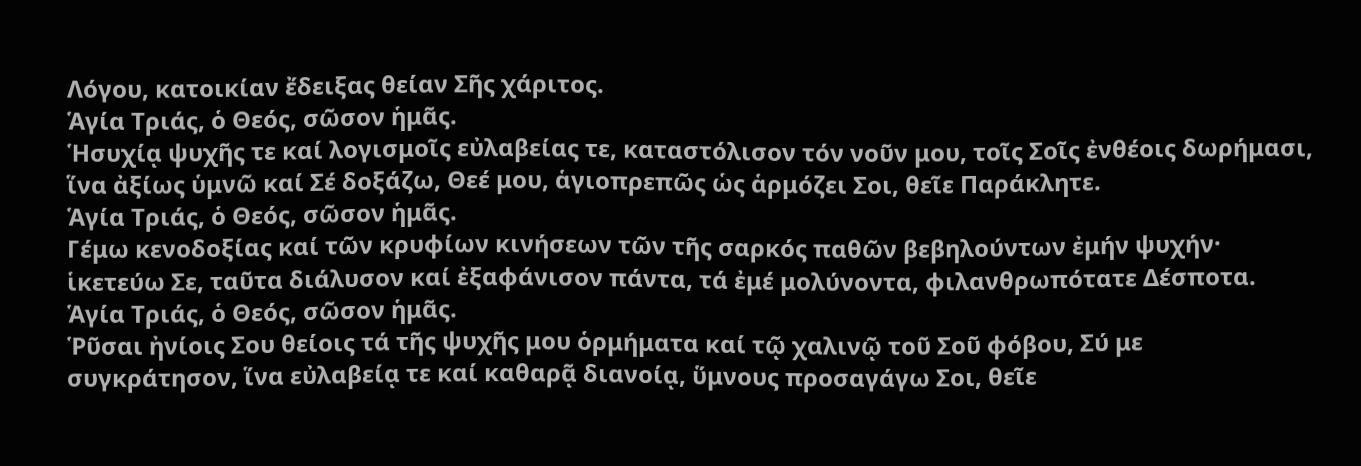Λόγου, κατοικίαν ἔδειξας θείαν Σῆς χάριτος.
Ἁγία Τριάς, ὁ Θεός, σῶσον ἡμᾶς.
Ἡσυχίᾳ ψυχῆς τε καί λογισμοῖς εὐλαβείας τε, καταστόλισον τόν νοῦν μου, τοῖς Σοῖς ἐνθέοις δωρήμασι, ἵνα ἀξίως ὑμνῶ καί Σέ δοξάζω, Θεέ μου, ἁγιοπρεπῶς ὡς ἁρμόζει Σοι, θεῖε Παράκλητε.
Ἁγία Τριάς, ὁ Θεός, σῶσον ἡμᾶς.
Γέμω κενοδοξίας καί τῶν κρυφίων κινήσεων τῶν τῆς σαρκός παθῶν βεβηλούντων ἐμήν ψυχήν· ἱκετεύω Σε, ταῦτα διάλυσον καί ἐξαφάνισον πάντα, τά ἐμέ μολύνοντα, φιλανθρωπότατε Δέσποτα.
Ἁγία Τριάς, ὁ Θεός, σῶσον ἡμᾶς.
Ῥῦσαι ἠνίοις Σου θείοις τά τῆς ψυχῆς μου ὁρμήματα καί τῷ χαλινῷ τοῦ Σοῦ φόβου, Σύ με συγκράτησον, ἵνα εὐλαβείᾳ τε καί καθαρᾷ διανοίᾳ, ὕμνους προσαγάγω Σοι, θεῖε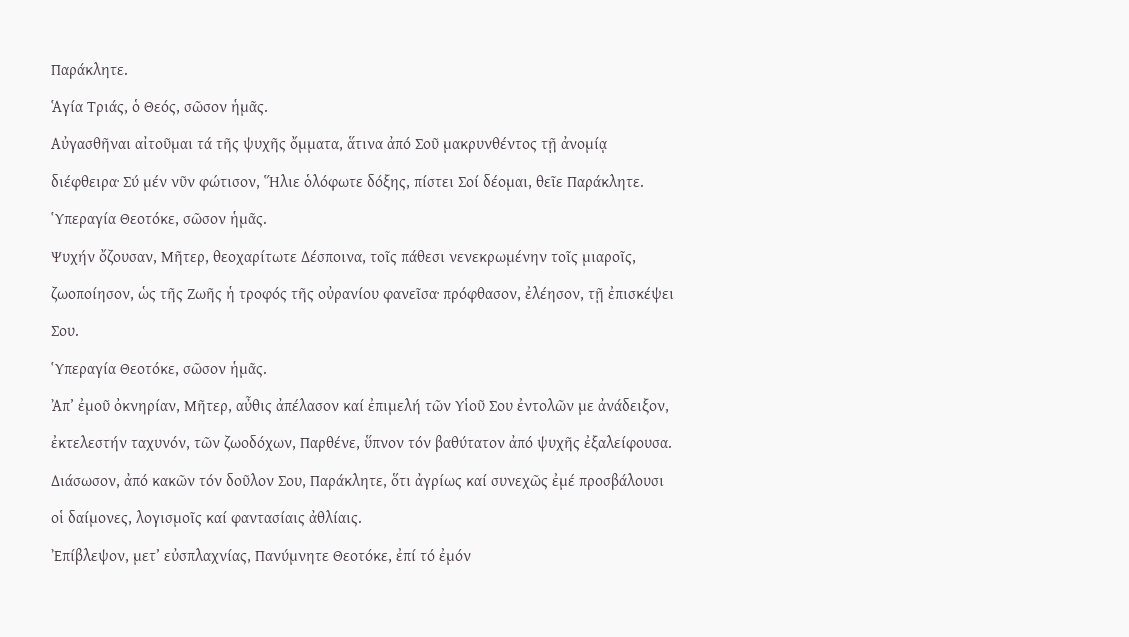Παράκλητε.
Ἁγία Τριάς, ὁ Θεός, σῶσον ἡμᾶς.
Αὐγασθῆναι αἰτοῦμαι τά τῆς ψυχῆς ὄμματα, ἅτινα ἀπό Σοῦ μακρυνθέντος τῇ ἀνομίᾳ διέφθειρα· Σύ μέν νῦν φώτισον, Ἥλιε ὁλόφωτε δόξης, πίστει Σοί δέομαι, θεῖε Παράκλητε.
Ὑπεραγία Θεοτόκε, σῶσον ἡμᾶς.
Ψυχήν ὄζουσαν, Μῆτερ, θεοχαρίτωτε Δέσποινα, τοῖς πάθεσι νενεκρωμένην τοῖς μιαροῖς, ζωοποίησον, ὡς τῆς Ζωῆς ἡ τροφός τῆς οὐρανίου φανεῖσα· πρόφθασον, ἐλέησον, τῇ ἐπισκέψει Σου.
Ὑπεραγία Θεοτόκε, σῶσον ἡμᾶς.
Ἀπ’ ἐμοῦ ὀκνηρίαν, Μῆτερ, αὖθις ἀπέλασον καί ἐπιμελή τῶν Υἱοῦ Σου ἐντολῶν με ἀνάδειξον, ἐκτελεστήν ταχυνόν, τῶν ζωοδόχων, Παρθένε, ὕπνον τόν βαθύτατον ἀπό ψυχῆς ἐξαλείφουσα.
Διάσωσον, ἀπό κακῶν τόν δοῦλον Σου, Παράκλητε, ὅτι ἀγρίως καί συνεχῶς ἐμέ προσβάλουσι οἱ δαίμονες, λογισμοῖς καί φαντασίαις ἀθλίαις.
Ἐπίβλεψον, μετ’ εὐσπλαχνίας, Πανύμνητε Θεοτόκε, ἐπί τό ἐμόν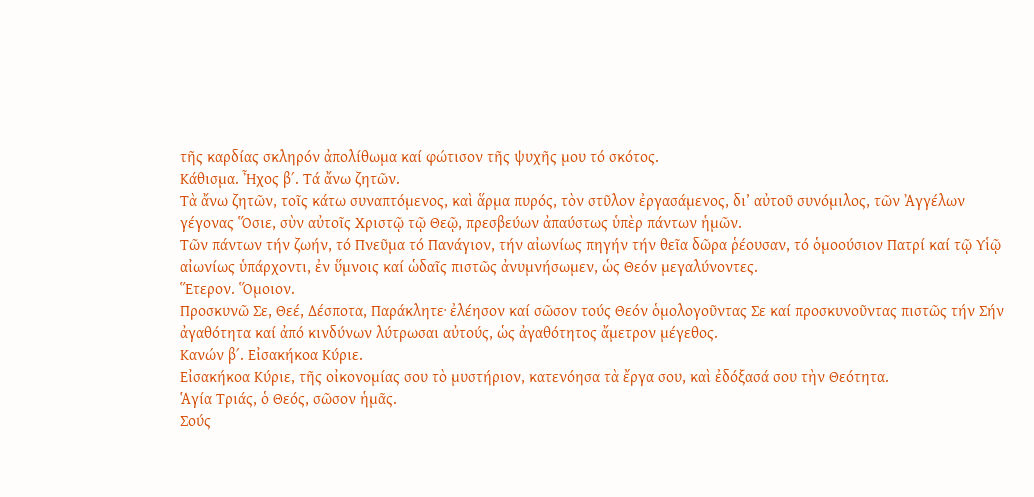τῆς καρδίας σκληρόν ἀπολίθωμα καί φώτισον τῆς ψυχῆς μου τό σκότος.
Κάθισμα. Ἦχος β΄. Τά ἄνω ζητῶν.
Τὰ ἄνω ζητῶν, τοῖς κάτω συναπτόμενος, καὶ ἅρμα πυρός, τὸν στῦλον ἐργασάμενος, δι’ αὐτοῦ συνόμιλος, τῶν Ἀγγέλων γέγονας Ὅσιε, σὺν αὐτοῖς Χριστῷ τῷ Θεῷ, πρεσβεύων ἀπαύστως ὑπὲρ πάντων ἡμῶν.
Τῶν πάντων τήν ζωήν, τό Πνεῦμα τό Πανάγιον, τήν αἰωνίως πηγήν τήν θεῖα δῶρα ῥέουσαν, τό ὁμοούσιον Πατρί καί τῷ Υἱῷ αἰωνίως ὑπάρχοντι, ἐν ὕμνοις καί ὡδαῖς πιστῶς ἀνυμνήσωμεν, ὡς Θεόν μεγαλύνοντες.
Ἕτερον. Ὅμοιον.
Προσκυνῶ Σε, Θεέ, Δέσποτα, Παράκλητε· ἐλέησον καί σῶσον τούς Θεόν ὁμολογοῦντας Σε καί προσκυνοῦντας πιστῶς τήν Σήν ἀγαθότητα καί ἀπό κινδύνων λύτρωσαι αὐτούς, ὡς ἀγαθότητος ἄμετρον μέγεθος.
Κανών β΄. Εἰσακήκοα Κύριε.
Εἰσακήκοα Κύριε, τῆς οἰκονομίας σου τὸ μυστήριον, κατενόησα τὰ ἔργα σου, καὶ ἐδόξασά σου τὴν Θεότητα.
Ἁγία Τριάς, ὁ Θεός, σῶσον ἡμᾶς.
Σούς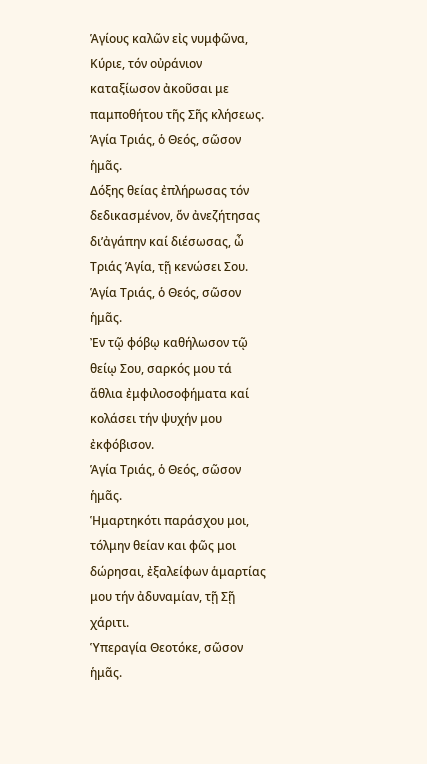Ἁγίους καλῶν εἰς νυμφῶνα, Κύριε, τόν οὐράνιον καταξίωσον ἀκοῦσαι με παμποθήτου τῆς Σῆς κλήσεως.
Ἁγία Τριάς, ὁ Θεός, σῶσον ἡμᾶς.
Δόξης θείας ἐπλήρωσας τόν δεδικασμένον, ὅν ἀνεζήτησας δι’ἀγάπην καί διέσωσας, ὦ Τριάς Ἁγία, τῇ κενώσει Σου.
Ἁγία Τριάς, ὁ Θεός, σῶσον ἡμᾶς.
Ἐν τῷ φόβῳ καθήλωσον τῷ θείῳ Σου, σαρκός μου τά ἄθλια ἐμφιλοσοφήματα καί κολάσει τήν ψυχήν μου ἐκφόβισον.
Ἁγία Τριάς, ὁ Θεός, σῶσον ἡμᾶς.
Ἡμαρτηκότι παράσχου μοι, τόλμην θείαν και φῶς μοι δώρησαι, ἐξαλείφων ἁμαρτίας μου τήν ἀδυναμίαν, τῇ Σῇ χάριτι.
Ὑπεραγία Θεοτόκε, σῶσον ἡμᾶς.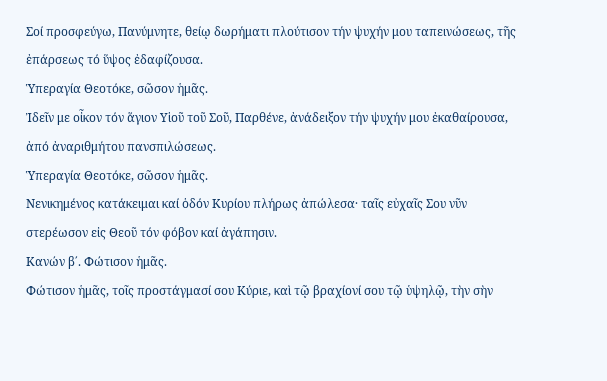Σοί προσφεύγω, Πανύμνητε, θείῳ δωρήματι πλούτισον τήν ψυχήν μου ταπεινώσεως, τῆς ἐπάρσεως τό ὕψος ἐδαφίζουσα.
Ὑπεραγία Θεοτόκε, σῶσον ἡμᾶς.
Ἰδεῖν με οἶκον τόν ἅγιον Υἱοῦ τοῦ Σοῦ, Παρθένε, ἀνάδειξον τήν ψυχήν μου ἐκαθαίρουσα, ἀπό ἀναριθμήτου πανσπιλώσεως.
Ὑπεραγία Θεοτόκε, σῶσον ἡμᾶς.
Νενικημένος κατάκειμαι καί ὁδόν Κυρίου πλήρως ἀπώλεσα· ταῖς εὐχαῖς Σου νῦν στερέωσον εἰς Θεοῦ τόν φόβον καί ἀγάπησιν.
Κανών β΄. Φώτισον ἡμᾶς.
Φώτισον ἡμᾶς, τοῖς προστάγμασί σου Κύριε, καὶ τῷ βραχίονί σου τῷ ὑψηλῷ, τὴν σὴν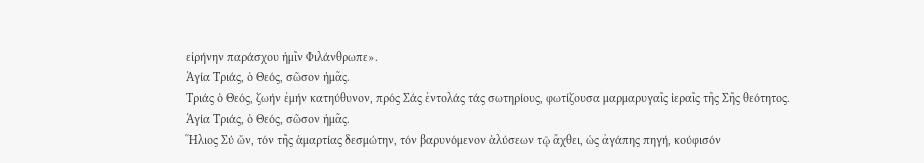εἰρήνην παράσχου ἡμῖν Φιλάνθρωπε».
Ἁγία Τριάς, ὁ Θεός, σῶσον ἡμᾶς.
Τριάς ὁ Θεός, ζωήν ἐμήν κατηύθυνον, πρός Σάς ἐντολάς τάς σωτηρίους, φωτίζουσα μαρμαρυγαῖς ἱεραῖς τῆς Σῆς θεότητος.
Ἁγία Τριάς, ὁ Θεός, σῶσον ἡμᾶς.
Ἥλιος Σύ ὤν, τόν τῆς ἁμαρτίας δεσμώτην, τόν βαρυνόμενον ἁλύσεων τῷ ἄχθει, ὡς ἀγάπης πηγή, κούφισόν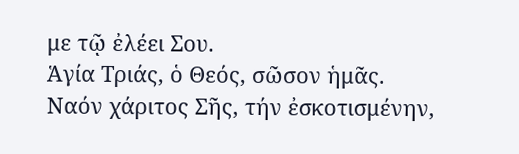με τῷ ἐλέει Σου.
Ἁγία Τριάς, ὁ Θεός, σῶσον ἡμᾶς.
Ναόν χάριτος Σῆς, τήν ἐσκοτισμένην,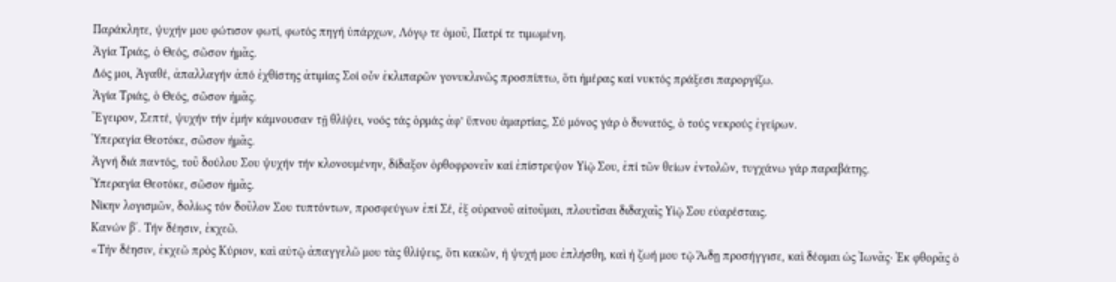Παράκλητε, ψυχήν μου φώτισον φωτί, φωτός πηγή ὑπάρχων, Λόγῳ τε ὁμοῦ, Πατρί τε τιμωμένη.
Ἁγία Τριάς, ὁ Θεός, σῶσον ἡμᾶς.
Δός μοι, Ἀγαθέ, ἀπαλλαγήν ἀπό ἐχθίστης ἀτιμίας Σοί οὖν ἐκλιπαρῶν γονυκλινῶς προσπίπτω, ὅτι ἡμέρας καί νυκτός πράξεσι παροργίζω.
Ἁγία Τριάς, ὁ Θεός, σῶσον ἡμᾶς.
Ἔγειρον, Σεπτέ, ψυχήν τήν ἐμήν κάμνουσαν τῇ θλίψει, νοός τάς ὁρμάς ἀφ’ ὕπνου ἁμαρτίας, Σύ μόνος γάρ ὁ δυνατός, ὁ τούς νεκρούς ἐγείρων.
Ὑπεραγία Θεοτόκε, σῶσον ἡμᾶς.
Ἁγνή διά παντός, τοῦ δούλου Σου ψυχήν τήν κλονουμένην, δίδαξον ὀρθοφρονεῖν καί ἐπίστρεψον Υἱῷ Σου, ἐπί τῶν θείων ἐντολῶν, τυγχάνω γάρ παραβάτης.
Ὑπεραγία Θεοτόκε, σῶσον ἡμᾶς.
Νίκην λογισμῶν, δολίως τόν δοῦλον Σου τυπτόντων, προσφεύγων ἐπί Σέ, ἐξ οὐρανοῦ αἰτοῦμαι, πλουτῖσαι διδαχαῖς Υἱῷ Σου εὐαρέσταις.
Κανών β΄. Τήν δέησιν, ἐκχεῶ.
«Τὴν δέησιν, ἐκχεῶ πρὸς Κύριον, καὶ αὐτῷ ἀπαγγελῶ μου τὰς θλίψεις, ὅτι κακῶν, ἡ ψυχή μου ἐπλήσθη, καὶ ἡ ζωή μου τῷ ᾍδῃ προσήγγισε, καὶ δέομαι ὡς Ἰωνᾶς∙ Ἐκ φθορᾶς ὁ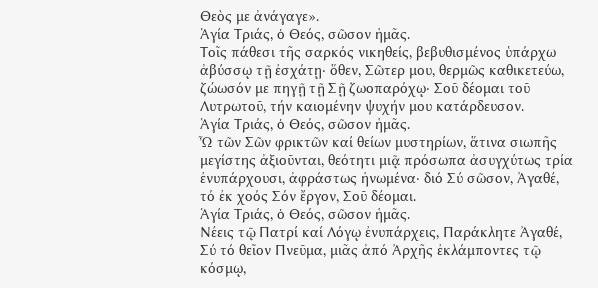Θεὸς με ἀνάγαγε».
Ἁγία Τριάς, ὁ Θεός, σῶσον ἡμᾶς.
Τοῖς πάθεσι τῆς σαρκός νικηθείς, βεβυθισμένος ὑπάρχω ἀβύσσῳ τῇ ἐσχάτῃ· ὅθεν, Σῶτερ μου, θερμῶς καθικετεύω, ζώωσόν με πηγῇ τῇ Σῇ ζωοπαρόχῳ· Σοῦ δέομαι τοῦ Λυτρωτοῦ, τήν καιομένην ψυχήν μου κατάρδευσον.
Ἁγία Τριάς, ὁ Θεός, σῶσον ἡμᾶς.
Ὦ τῶν Σῶν φρικτῶν καί θείων μυστηρίων, ἅτινα σιωπῆς μεγίστης ἀξιοῦνται, θεότητι μιᾷ πρόσωπα ἀσυγχύτως τρία ἐνυπάρχουσι, ἀφράστως ἡνωμένα· διό Σύ σῶσον, Ἀγαθέ, τό ἐκ χοός Σόν ἔργον, Σοῦ δέομαι.
Ἁγία Τριάς, ὁ Θεός, σῶσον ἡμᾶς.
Νέεις τῷ Πατρί καί Λόγῳ ἐνυπάρχεις, Παράκλητε Ἀγαθέ, Σύ τό θεῖον Πνεῦμα, μιᾶς ἀπό Ἀρχῆς ἐκλάμποντες τῷ κόσμῳ,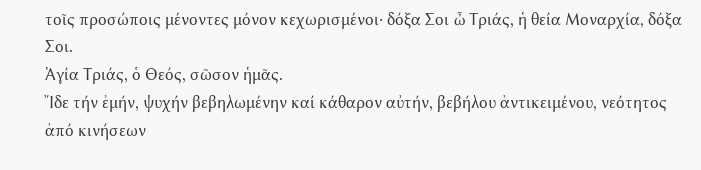τοῖς προσώποις μένοντες μόνον κεχωρισμένοι· δόξα Σοι ὦ Τριάς, ἡ θεία Μοναρχία, δόξα Σοι.
Ἁγία Τριάς, ὁ Θεός, σῶσον ἡμᾶς.
Ἴδε τήν ἐμήν, ψυχήν βεβηλωμένην καί κάθαρον αὐτήν, βεβήλου ἀντικειμένου, νεότητος ἀπό κινήσεων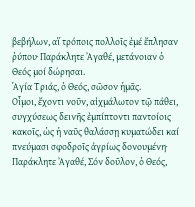βεβήλων, αἵ τρόποις πολλοῖς ἐμέ ἔπλησαν ῥύπου· Παράκλητε Ἀγαθέ, μετάνοιαν ὁ Θεός μοί δώρησαι.
Ἁγία Τριάς, ὁ Θεός, σῶσον ἡμᾶς.
Οἶμοι, ἔχοντι νοῦν, αἰχμάλωτον τῷ πάθει, συγχύσεως δεινῆς ἐμπίπτοντι παντοίοις κακοῖς, ὡς ἡ ναῦς θαλάσσῃ κυματώδει καί πνεύμασι σφοδροῖς ἀγρίως δονουμένη· Παράκλητε Ἀγαθέ, Σόν δοῦλον, ὁ Θεός,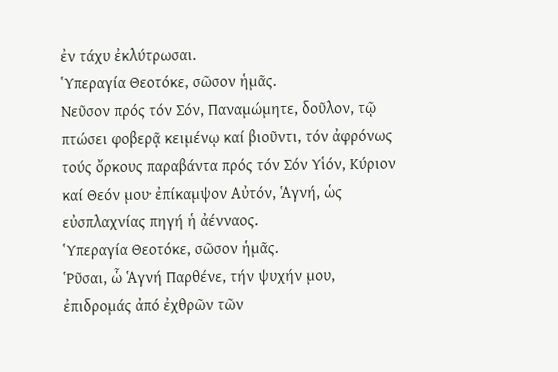ἐν τάχυ ἐκλύτρωσαι.
Ὑπεραγία Θεοτόκε, σῶσον ἡμᾶς.
Νεῦσον πρός τόν Σόν, Παναμώμητε, δοῦλον, τῷ πτώσει φοβερᾷ κειμένῳ καί βιοῦντι, τόν ἀφρόνως τούς ὄρκους παραβάντα πρός τόν Σόν Υἱόν, Κύριον καί Θεόν μου· ἐπίκαμψον Αὐτόν, Ἁγνή, ὡς εὐσπλαχνίας πηγή ἡ ἀένναος.
Ὑπεραγία Θεοτόκε, σῶσον ἡμᾶς.
Ῥῦσαι, ὧ Ἁγνή Παρθένε, τήν ψυχήν μου, ἐπιδρομάς ἀπό ἐχθρῶν τῶν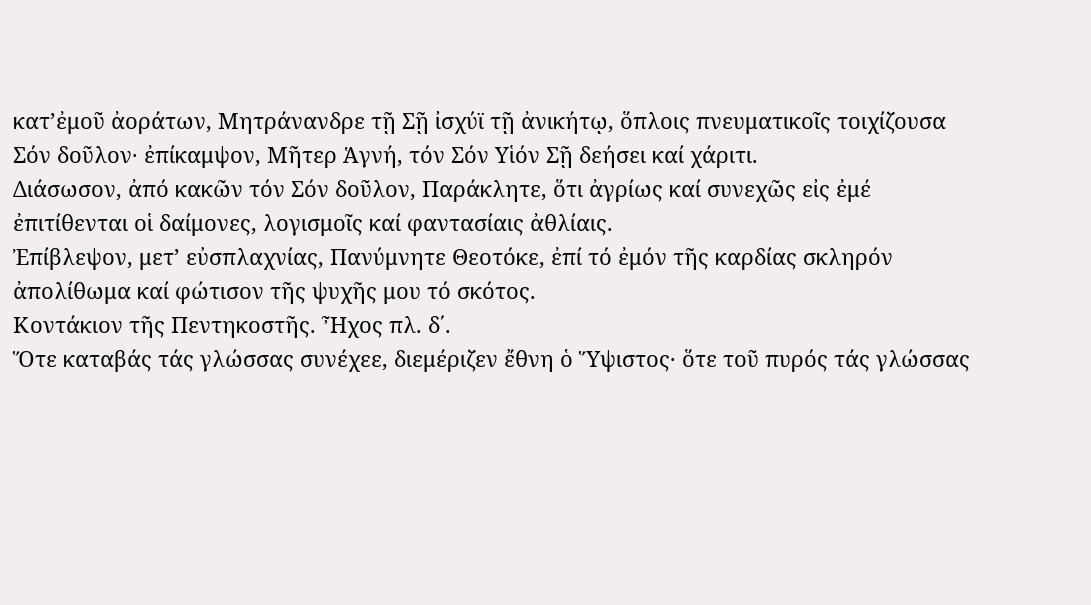κατ’ἐμοῦ ἀοράτων, Μητράνανδρε τῇ Σῇ ἰσχύϊ τῇ ἀνικήτῳ, ὅπλοις πνευματικοῖς τοιχίζουσα Σόν δοῦλον· ἐπίκαμψον, Μῆτερ Ἁγνή, τόν Σόν Υἱόν Σῇ δεήσει καί χάριτι.
Διάσωσον, ἀπό κακῶν τόν Σόν δοῦλον, Παράκλητε, ὅτι ἀγρίως καί συνεχῶς εἰς ἐμέ ἐπιτίθενται οἱ δαίμονες, λογισμοῖς καί φαντασίαις ἀθλίαις.
Ἐπίβλεψον, μετ’ εὐσπλαχνίας, Πανύμνητε Θεοτόκε, ἐπί τό ἐμόν τῆς καρδίας σκληρόν ἀπολίθωμα καί φώτισον τῆς ψυχῆς μου τό σκότος.
Κοντάκιον τῆς Πεντηκοστῆς. Ἦχος πλ. δ΄.
Ὅτε καταβάς τάς γλώσσας συνέχεε, διεμέριζεν ἔθνη ὁ Ὕψιστος· ὅτε τοῦ πυρός τάς γλώσσας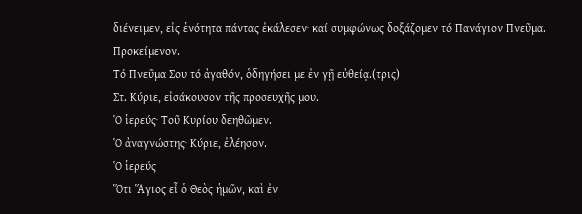διένειμεν, εἰς ἑνότητα πάντας ἐκάλεσεν· καί συμφώνως δοξάζομεν τό Πανάγιον Πνεῦμα.
Προκείμενον.
Τό Πνεῦμα Σου τό ἀγαθόν, ὁδηγήσει με ἐν γῇ εὐθείᾳ.(τρις)
Στ. Κύριε, εἰσάκουσον τῆς προσευχῆς μου.
Ὁ ἱερεύς· Τοῦ Κυρίου δεηθῶμεν.
Ὁ ἀναγνώστης· Κύριε, ἐλέησον.
Ὁ ἱερεύς
Ὅτι Ἅγιος εἶ ὁ Θεὸς ἡμῶν, καὶ ἐν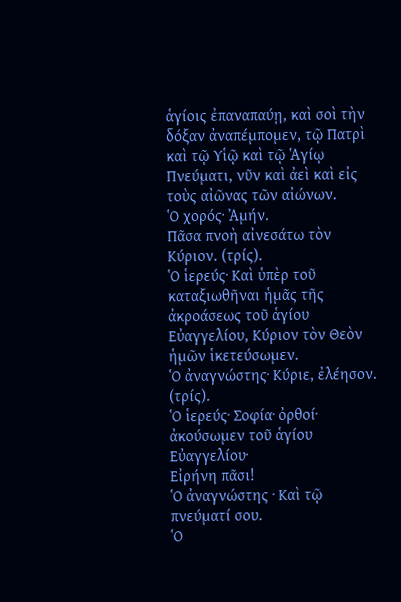ἁγίοις ἐπαναπαύῃ, καὶ σοὶ τὴν
δόξαν ἀναπέμπομεν, τῷ Πατρὶ καὶ τῷ Υἱῷ καὶ τῷ Ἁγίῳ Πνεύματι, νῦν καὶ ἀεὶ καὶ εἰς τοὺς αἰῶνας τῶν αἰώνων.
Ὁ χορός· Ἀμήν.
Πᾶσα πνοὴ αἰνεσάτω τὸν Κύριον. (τρίς).
Ὁ ἱερεύς· Καὶ ὑπὲρ τοῦ καταξιωθῆναι ἡμᾶς τῆς ἀκροάσεως τοῦ ἁγίου Εὐαγγελίου, Κύριον τὸν Θεὸν ἡμῶν ἱκετεύσωμεν.
Ὁ ἀναγνώστης· Κύριε, ἐλέησον. (τρίς).
Ὁ ἱερεύς· Σοφία· ὀρθοί· ἀκούσωμεν τοῦ ἁγίου Εὐαγγελίου·
Εἰρήνη πᾶσι!
Ὁ ἀναγνώστης · Καὶ τῷ πνεύματί σου.
Ὁ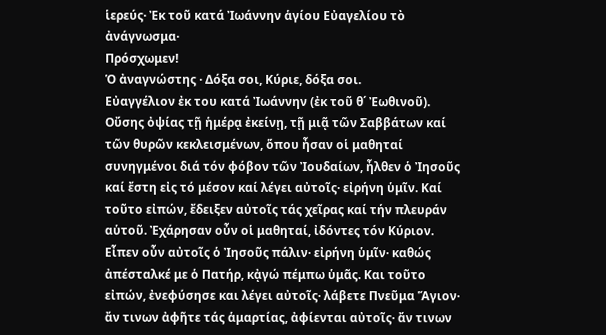ἱερεύς· Ἐκ τοῦ κατά Ἰωάννην ἁγίου Εὐαγελίου τὸ ἀνάγνωσμα·
Πρόσχωμεν!
Ὁ ἀναγνώστης · Δόξα σοι, Κύριε, δόξα σοι.
Εὐαγγέλιον ἐκ του κατά Ἰωάννην (ἐκ τοῦ θ΄ Ἐωθινοῦ).
Οὔσης ὀψίας τῇ ἡμέρᾳ ἐκείνῃ, τῇ μιᾷ τῶν Σαββάτων καί τῶν θυρῶν κεκλεισμένων, ὅπου ἦσαν οἱ μαθηταί συνηγμένοι διά τόν φόβον τῶν Ἰουδαίων, ἦλθεν ὁ Ἰησοῦς καί ἔστη εἰς τό μέσον καί λέγει αὐτοῖς· εἰρήνη ὑμῖν. Καί τοῦτο εἰπών, ἔδειξεν αὐτοῖς τάς χεῖρας καί τήν πλευράν αὑτοῦ. Ἐχάρησαν οὖν οἱ μαθηταί, ἰδόντες τόν Κύριον. Εἶπεν οὖν αὐτοῖς ὁ Ἰησοῦς πάλιν· εἰρήνη ὑμῖν· καθώς ἀπέσταλκέ με ὁ Πατήρ, κᾀγώ πέμπω ὑμᾶς. Και τοῦτο εἰπών, ἐνεφύσησε και λέγει αὐτοῖς· λάβετε Πνεῦμα Ἅγιον· ἄν τινων ἀφῆτε τάς ἁμαρτίας, ἀφίενται αὐτοῖς· ἄν τινων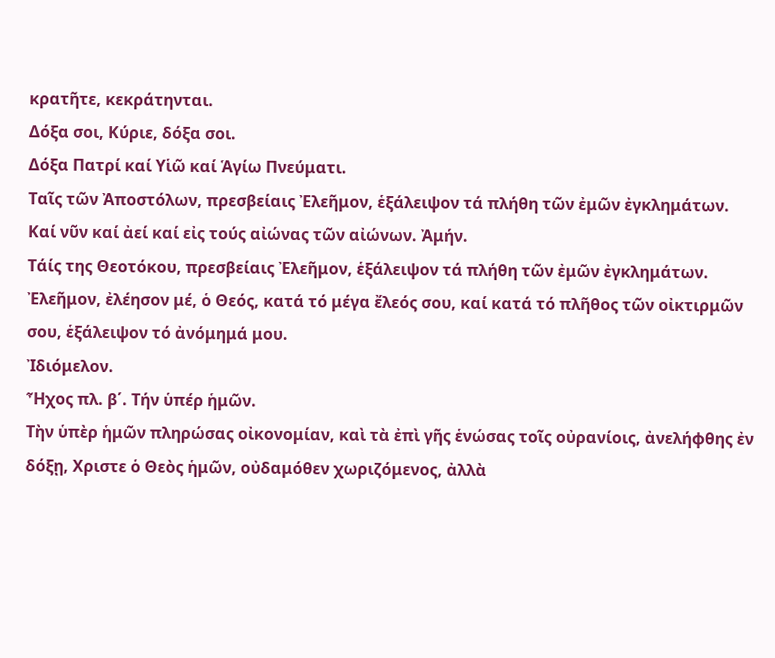κρατῆτε, κεκράτηνται.
Δόξα σοι, Κύριε, δόξα σοι.
Δόξα Πατρί καί Υἱῶ καί Ἁγίω Πνεύματι.
Ταῖς τῶν Ἀποστόλων, πρεσβείαις Ἐλεῆμον, ἑξάλειψον τά πλήθη τῶν ἐμῶν ἐγκλημάτων.
Καί νῦν καί ἀεί καί εἰς τούς αἰώνας τῶν αἰώνων. Ἀμήν.
Τάίς της Θεοτόκου, πρεσβείαις Ἐλεῆμον, ἑξάλειψον τά πλήθη τῶν ἐμῶν ἐγκλημάτων.
Ἐλεῆμον, ἐλέησον μέ, ὁ Θεός, κατά τό μέγα ἔλεός σου, καί κατά τό πλῆθος τῶν οἰκτιρμῶν σου, ἑξάλειψον τό ἀνόμημά μου.
Ἰδιόμελον.
Ἦχος πλ. β΄. Τήν ὑπέρ ἡμῶν.
Τὴν ὑπὲρ ἡμῶν πληρώσας οἰκονομίαν, καὶ τὰ ἐπὶ γῆς ἑνώσας τοῖς οὐρανίοις, ἀνελήφθης ἐν δόξῃ, Χριστε ὁ Θεὸς ἡμῶν, οὐδαμόθεν χωριζόμενος, ἀλλὰ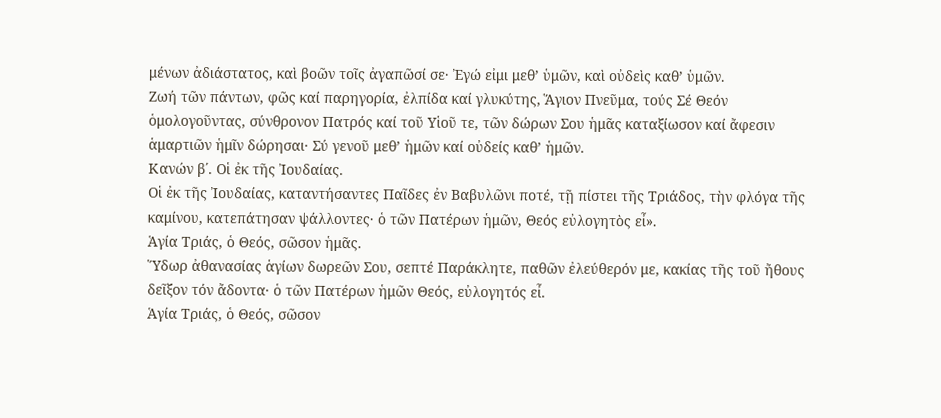μένων ἀδιάστατος, καὶ βοῶν τοῖς ἀγαπῶσί σε· Ἐγώ εἰμι μεθ’ ὑμῶν, καὶ οὐδεὶς καθ’ ὑμῶν.
Ζωή τῶν πάντων, φῶς καί παρηγορία, ἐλπίδα καί γλυκύτης, Ἅγιον Πνεῦμα, τούς Σέ Θεόν ὁμολογοῦντας, σύνθρονον Πατρός καί τοῦ Υἱοῦ τε, τῶν δώρων Σου ἡμᾶς καταξίωσον καί ἄφεσιν ἁμαρτιῶν ἡμῖν δώρησαι· Σύ γενοῦ μεθ’ ἡμῶν καί οὐδείς καθ’ ἡμῶν.
Κανών β΄. Οἱ ἐκ τῆς Ἰουδαίας.
Οἱ ἐκ τῆς Ἰουδαίας, καταντήσαντες Παῖδες ἐν Βαβυλῶνι ποτέ, τῇ πίστει τῆς Τριάδος, τὴν φλόγα τῆς καμίνου, κατεπάτησαν ψάλλοντες· ὁ τῶν Πατέρων ἡμῶν, Θεός εὐλογητὸς εἶ».
Ἁγία Τριάς, ὁ Θεός, σῶσον ἡμᾶς.
Ὕδωρ ἀθανασίας ἁγίων δωρεῶν Σου, σεπτέ Παράκλητε, παθῶν ἐλεύθερόν με, κακίας τῆς τοῦ ἤθους δεῖξον τόν ἄδοντα· ὁ τῶν Πατέρων ἡμῶν Θεός, εὐλογητός εἶ.
Ἁγία Τριάς, ὁ Θεός, σῶσον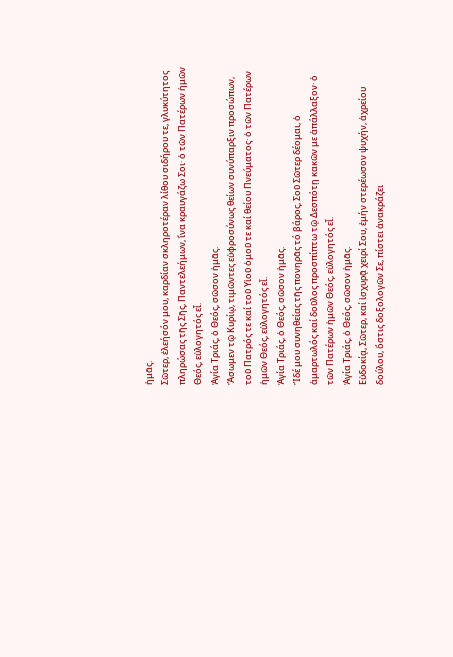ἡμᾶς.
Σῶτερ, ἐλεήσόν μου, καρδίαν σκληροτέραν λίθου σιδήρου τε, γλυκύτητος πληρώσας τῆς Σῆς, Παντελεήμων, ἵνα κραυγάζω Σοι· ὁ τῶν Πατέρων ἡμῶν Θεός, εὐλογητός εἶ.
Ἁγία Τριάς, ὁ Θεός, σῶσον ἡμᾶς.
Ἄσωμεν τῷ Κυρίῳ, τιμῶντες εὐφροσύνως θείων συνύπαρξιν προσώπων, τοῦ Πατρός τε καί τοῦ Υἱοῦ ὁμοῦ τε καί θείου Πνεύματος· ὁ τῶν Πατέρων ἡμῶν Θεός, εὐλογητός εἶ.
Ἁγία Τριάς, ὁ Θεός, σῶσον ἡμᾶς.
Ἴδέ μου συνηθείας τῆς πονηρᾶς τό βάρος, Σοῦ Σῶτερ δέομαι, ὁ ἁμαρτωλός καί δοῦλος προσπίπτω τῷ Δεσπότῃ κακῶν με ἀπάλλαξον· ὁ τῶν Πατέρων ἡμῶν Θεός, εὐλογητός εἶ.
Ἁγία Τριάς, ὁ Θεός, σῶσον ἡμᾶς.
Εὐδοκίᾳ, Σῶτερ, καί ἰσχυρᾷ χειρί Σου, ἐμήν στερέωσον ψυχήν, ἀχρείου δούλου, ὅστις δοξολογῶν Σε, πίστει ἀνακράζει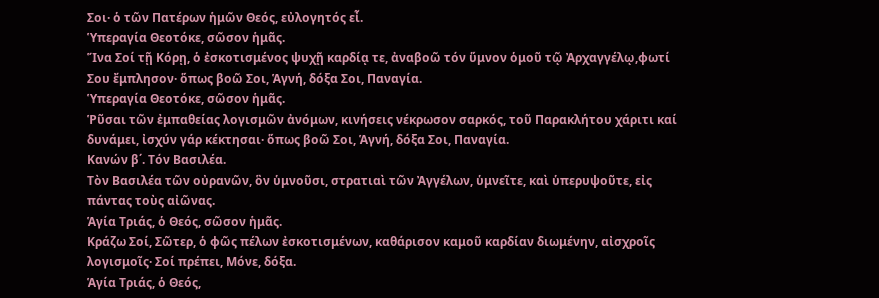Σοι· ὁ τῶν Πατέρων ἡμῶν Θεός, εὐλογητός εἶ.
Ὑπεραγία Θεοτόκε, σῶσον ἡμᾶς.
Ἵνα Σοί τῇ Κόρῃ, ὁ ἐσκοτισμένος ψυχῇ καρδίᾳ τε, ἀναβοῶ τόν ὕμνον ὁμοῦ τῷ Ἀρχαγγέλῳ,φωτί Σου ἔμπλησον· ὅπως βοῶ Σοι, Ἁγνή, δόξα Σοι, Παναγία.
Ὑπεραγία Θεοτόκε, σῶσον ἡμᾶς.
Ῥῦσαι τῶν ἐμπαθείας λογισμῶν ἀνόμων, κινήσεις νέκρωσον σαρκός, τοῦ Παρακλήτου χάριτι καί δυνάμει, ἰσχύν γάρ κέκτησαι· ὅπως βοῶ Σοι, Ἁγνή, δόξα Σοι, Παναγία.
Κανών β΄. Τόν Βασιλέα.
Τὸν Βασιλέα τῶν οὐρανῶν, ὃν ὑμνοῦσι, στρατιαὶ τῶν Ἀγγέλων, ὑμνεῖτε, καὶ ὑπερυψοῦτε, εἰς πάντας τοὺς αἰῶνας.
Ἁγία Τριάς, ὁ Θεός, σῶσον ἡμᾶς.
Κράζω Σοί, Σῶτερ, ὁ φῶς πέλων ἐσκοτισμένων, καθάρισον καμοῦ καρδίαν διωμένην, αἰσχροῖς λογισμοῖς· Σοί πρέπει, Μόνε, δόξα.
Ἁγία Τριάς, ὁ Θεός,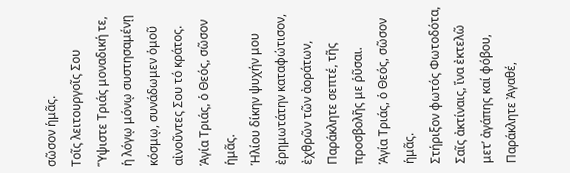σῶσον ἡμᾶς.
Τοῖς λειτουργοῖς Σου Ὕψιστε Τριάς μοναδική τε, ἡ λόγῳ μόνῳ συστησαμένῃ κόσμῳ, συνάδωμεν ὁμοῦ αἰνοῦντες Σου τό κράτος.
Ἁγία Τριάς, ὁ Θεός, σῶσον ἡμᾶς.
Ἡλίου δίκην ψυχήν μου ἐρημωτάτην καταφώτισον, ἐχθρῶν τῶν ἀοράτων, Παράκλητε σεπτέ, τῆς προσβολῆς με ῥῦσαι.
Ἁγία Τριάς, ὁ Θεός, σῶσον ἡμᾶς.
Στήριξον φωτός Φωτοδότα, Σαῖς ἀκτίναις, ἵνα ἐκτελῶ μετ’ ἀγάπης καί φόβου, Παράκλητε Ἀγαθέ,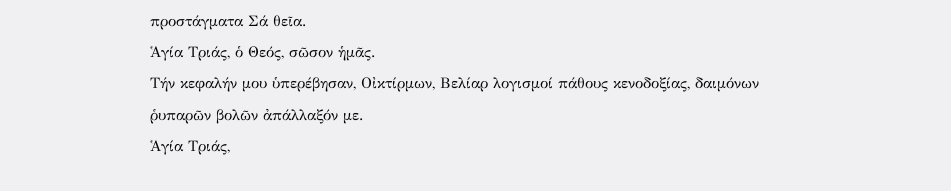προστάγματα Σά θεῖα.
Ἁγία Τριάς, ὁ Θεός, σῶσον ἡμᾶς.
Τήν κεφαλήν μου ὑπερέβησαν, Οἰκτίρμων, Βελίαρ λογισμοί πάθους κενοδοξίας, δαιμόνων ῥυπαρῶν βολῶν ἀπάλλαξόν με.
Ἁγία Τριάς,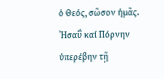ὁ Θεός, σῶσον ἡμᾶς.
Ἠσαΰ καί Πόρνην ὑπερέβην τῇ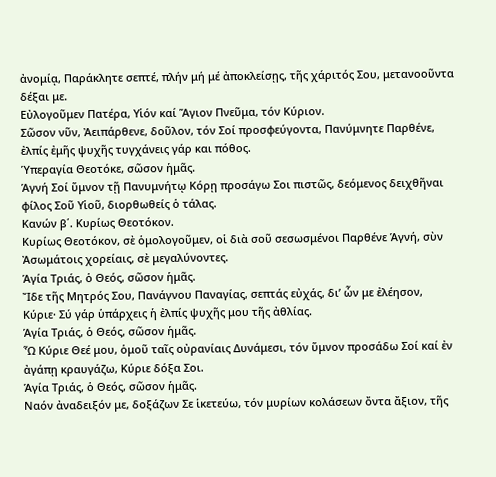ἀνομίᾳ, Παράκλητε σεπτέ, πλήν μή μέ ἀποκλείσῃς, τῆς χάριτός Σου, μετανοοῦντα δέξαι με.
Εὐλογοῦμεν Πατέρα, Υἱόν καί Ἅγιον Πνεῦμα, τόν Κύριον.
Σῶσον νῦν, Ἀειπάρθενε, δοῦλον, τόν Σοί προσφεύγοντα, Πανύμνητε Παρθένε, ἐλπίς ἐμῆς ψυχῆς τυγχάνεις γάρ και πόθος.
Ὑπεραγία Θεοτόκε, σῶσον ἡμᾶς.
Ἁγνή Σοί ὕμνον τῇ Πανυμνήτῳ Κόρῃ προσάγω Σοι πιστῶς, δεόμενος δειχθῆναι φίλος Σοῦ Υἱοῦ, διορθωθείς ὁ τάλας.
Κανών β΄. Κυρίως Θεοτόκον.
Κυρίως Θεοτόκον, σὲ ὁμολογοῦμεν, οἱ διὰ σοῦ σεσωσμένοι Παρθένε Ἁγνή, σὺν Ἀσωμάτοις χορείαις, σὲ μεγαλύνοντες.
Ἁγία Τριάς, ὁ Θεός, σῶσον ἡμᾶς.
Ἴδε τῆς Μητρός Σου, Πανάγνου Παναγίας, σεπτάς εὐχάς, δι’ ὧν με ἐλέησον, Κύριε· Σύ γάρ ὑπάρχεις ἡ ἐλπίς ψυχῆς μου τῆς ἀθλίας.
Ἁγία Τριάς, ὁ Θεός, σῶσον ἡμᾶς.
Ὦ Κύριε Θεέ μου, ὁμοῦ ταῖς οὐρανίαις Δυνάμεσι, τόν ὕμνον προσάδω Σοί καί ἐν ἀγάπῃ κραυγάζω, Κύριε δόξα Σοι.
Ἁγία Τριάς, ὁ Θεός, σῶσον ἡμᾶς.
Ναόν ἀναδειξόν με, δοξάζων Σε ἱκετεύω, τόν μυρίων κολάσεων ὄντα ἄξιον, τῆς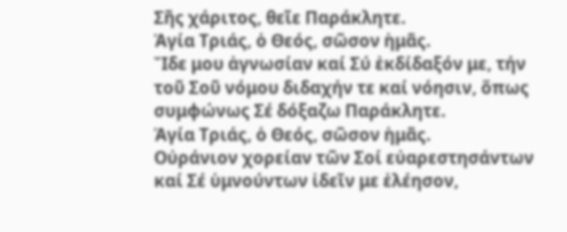Σῆς χάριτος, θεῖε Παράκλητε.
Ἁγία Τριάς, ὁ Θεός, σῶσον ἡμᾶς.
Ἴδε μου ἀγνωσίαν καί Σύ ἐκδίδαξόν με, τήν τοῦ Σοῦ νόμου διδαχήν τε καί νόησιν, ὅπως συμφώνως Σέ δόξαζω Παράκλητε.
Ἁγία Τριάς, ὁ Θεός, σῶσον ἡμᾶς.
Οὐράνιον χορείαν τῶν Σοί εὐαρεστησάντων καί Σέ ὑμνούντων ἰδεῖν με ἐλέησον,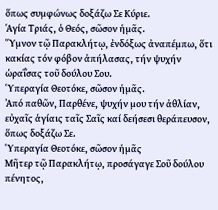ὅπως συμφώνως δοξάζω Σε Κύριε.
Ἁγία Τριάς, ὁ Θεός, σῶσον ἡμᾶς.
Ὕμνον τῷ Παρακλήτῳ, ἐνδόξως ἀναπέμπω, ὅτι κακίας τόν φόβον ἀπήλασας, τήν ψυχήν ὡραΐσας τοῦ δούλου Σου.
Ὑπεραγία Θεοτόκε, σῶσον ἡμᾶς.
Ἀπό παθῶν, Παρθένε, ψυχήν μου τήν ἀθλίαν, εὐχαῖς ἁγίαις ταῖς Σαῖς καί δεήσεσι θεράπευσον, ὅπως δοξάζω Σε.
Ὑπεραγία Θεοτόκε, σῶσον ἡμᾶς
Μῆτερ τῷ Παρακλήτῳ, προσάγαγε Σοῦ δούλου πένητος,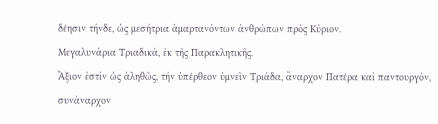δέησιν τήνδε, ὡς μεσήτρια ἁμαρτανόντων ἀνθρώπων πρός Κύριον.
Μεγαλυνάρια Τριαδικά, ἐκ τῆς Παρακλητικῆς.
Ἄξιον ἐστίν ὡς ἀληθῶς, τήν ὑπέρθεον ὑμνεῖν Τριάδα, ἄναρχον Πατέρα καί παντουργόν, συνάναρχον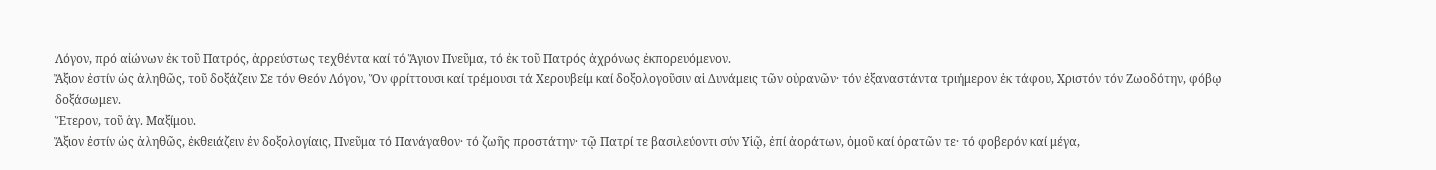Λόγον, πρό αἰώνων ἐκ τοῦ Πατρός, ἀρρεύστως τεχθέντα καί τό Ἅγιον Πνεῦμα, τό ἐκ τοῦ Πατρός ἀχρόνως ἐκπορευόμενον.
Ἄξιον ἐστίν ὡς ἀληθῶς, τοῦ δοξάζειν Σε τόν Θεόν Λόγον, Ὅν φρίττουσι καί τρέμουσι τά Χερουβείμ καί δοξολογοῦσιν αἱ Δυνάμεις τῶν οὐρανῶν· τόν ἐξαναστάντα τριήμερον ἐκ τάφου, Χριστόν τόν Ζωοδότην, φόβῳ δοξάσωμεν.
Ἕτερον, τοῦ ἁγ. Μαξίμου.
Ἄξιον ἐστίν ὡς ἀληθῶς, ἐκθειάζειν ἐν δοξολογίαις, Πνεῦμα τό Πανάγαθον· τό ζωῆς προστάτην· τῷ Πατρί τε βασιλεύοντι σύν Υἱῷ, ἐπί ἀοράτων, ὁμοῦ καί ὁρατῶν τε· τό φοβερόν καί μέγα,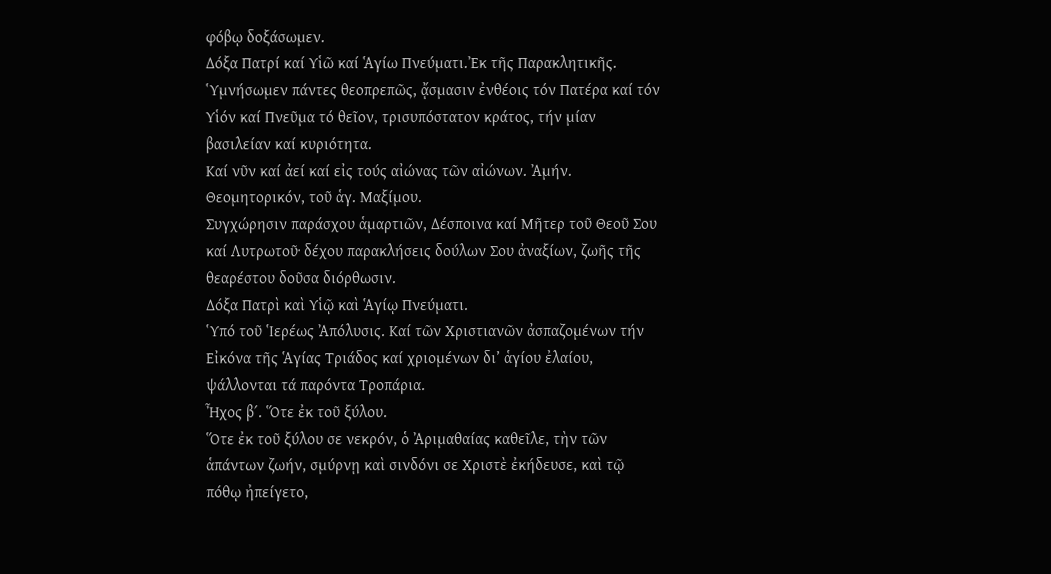φόβῳ δοξάσωμεν.
Δόξα Πατρί καί Υἱῶ καί Ἁγίω Πνεύματι.Ἐκ τῆς Παρακλητικῆς.
Ὑμνήσωμεν πάντες θεοπρεπῶς, ᾄσμασιν ἐνθέοις τόν Πατέρα καί τόν Υἱόν καί Πνεῦμα τό θεῖον, τρισυπόστατον κράτος, τήν μίαν βασιλείαν καί κυριότητα.
Καί νῦν καί ἀεί καί εἰς τούς αἰώνας τῶν αἰώνων. Ἀμήν.
Θεομητορικόν, τοῦ ἁγ. Μαξίμου.
Συγχώρησιν παράσχου ἁμαρτιῶν, Δέσποινα καί Μῆτερ τοῦ Θεοῦ Σου καί Λυτρωτοῦ· δέχου παρακλήσεις δούλων Σου ἀναξίων, ζωῆς τῆς θεαρέστου δοῦσα διόρθωσιν.
Δόξα Πατρὶ καὶ Υἱῷ καὶ Ἁγίῳ Πνεύματι.
Ὑπό τοῦ Ἱερέως Ἀπόλυσις. Καί τῶν Χριστιανῶν ἀσπαζομένων τήν Εἰκόνα τῆς Ἁγίας Τριάδος καί χριομένων δι’ ἁγίου ἐλαίου, ψάλλονται τά παρόντα Τροπάρια.
Ἦχος β΄. Ὅτε ἐκ τοῦ ξύλου.
Ὅτε ἐκ τοῦ ξύλου σε νεκρόν, ὁ Ἀριμαθαίας καθεῖλε, τὴν τῶν ἁπάντων ζωήν, σμύρνῃ καὶ σινδόνι σε Χριστὲ ἐκήδευσε, καὶ τῷ πόθῳ ἠπείγετο,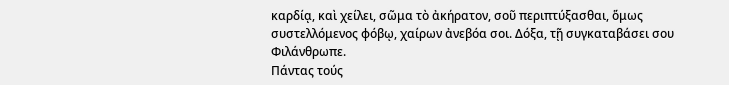καρδίᾳ, καὶ χείλει, σῶμα τὸ ἀκήρατον, σοῦ περιπτύξασθαι, ὅμως συστελλόμενος φόβῳ, χαίρων ἀνεβόα σοι. Δόξα, τῇ συγκαταβάσει σου Φιλάνθρωπε.
Πάντας τούς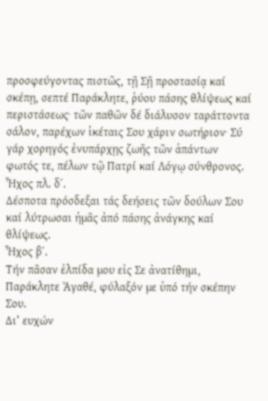προσφεύγοντας πιστῶς, τῇ Σῇ προστασίᾳ καί σκέπῃ, σεπτέ Παράκλητε, ῥύου πάσης θλίψεως καί περιστάσεως· τῶν παθῶν δέ διάλυσον ταράττοντα σάλον, παρέχων ἱκέταις Σου χάριν σωτήριον· Σύ γάρ χορηγός ἐνυπάρχῃς ζωῆς τῶν ἁπάντων φωτός τε, πέλων τῷ Πατρί καί Λόγῳ σύνθρονος.
Ἦχος πλ. δ΄.
Δέσποτα πρόσδεξαι τάς δεήσεις τῶν δούλων Σου καί λύτρωσαι ἡμᾶς ἀπό πάσης ἀνάγκης καί θλίψεως.
Ἦχος β΄.
Τήν πᾶσαν ἐλπίδα μου εἰς Σε ἀνατίθημι, Παράκλητε Ἀγαθέ, φύλαξόν με ὑπό τήν σκέπην Σου.
Δι’ ευχών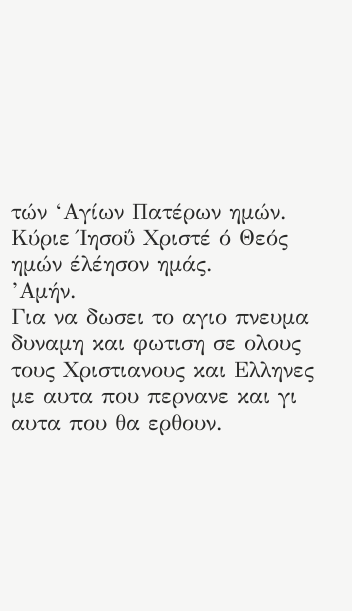τών ‘Αγίων Πατέρων ημών.
Κύριε Ίησοΰ Χριστέ ό Θεός ημών έλέησον ημάς.
’Αμήν.
Για να δωσει το αγιο πνευμα δυναμη και φωτιση σε ολους τους Χριστιανους και Ελληνες με αυτα που περνανε και γι αυτα που θα ερθουν.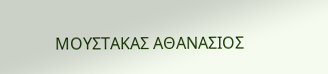ΜΟΥΣΤΑΚΑΣ ΑΘΑΝΑΣΙΟΣ